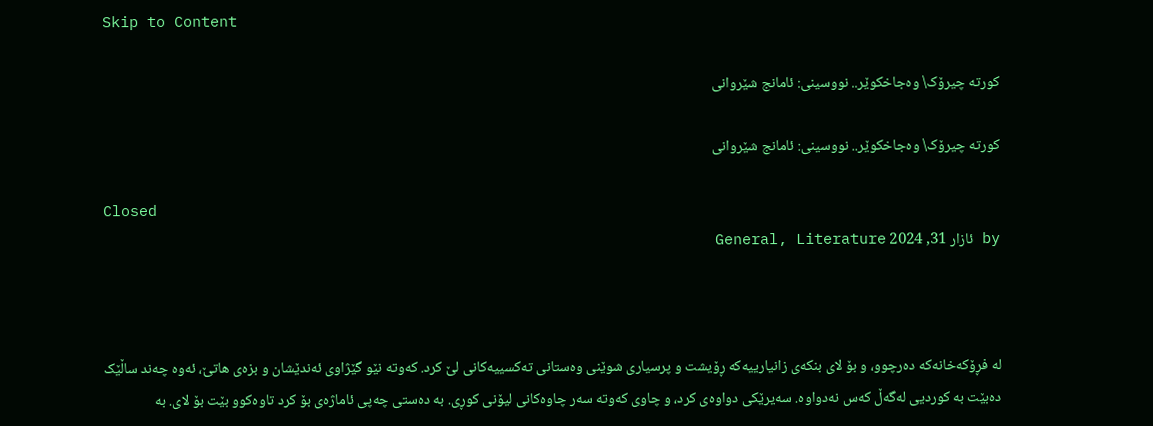Skip to Content

کورتە چیرۆک\ وەجاخکوێر.. نووسینی: ئامانج شێروانی

کورتە چیرۆک\ وەجاخکوێر.. نووسینی: ئامانج شێروانی

Closed
by ئازار 31, 2024 General, Literature



لە فڕۆکەخانەکە دەرچوو، و بۆ لای بنکەی زانیارییەکە ڕۆیشت و پرسیاری شوێنی وەستانی تەکسییەکانی لێ کرد. کەوتە نێو گێژاوی ئەندێشان و بزەی هاتێ، ئەوە چەند ساڵێک دەبێت بە کوردیی لەگەڵ کەس نەدواوە. سەیرێکی دواوەی کرد، و چاوی کەوتە سەر چاوەکانی لیۆنی کوڕی. بە دەستی چەپی ئاماژەی بۆ کرد تاوەکوو بێت بۆ لای. بە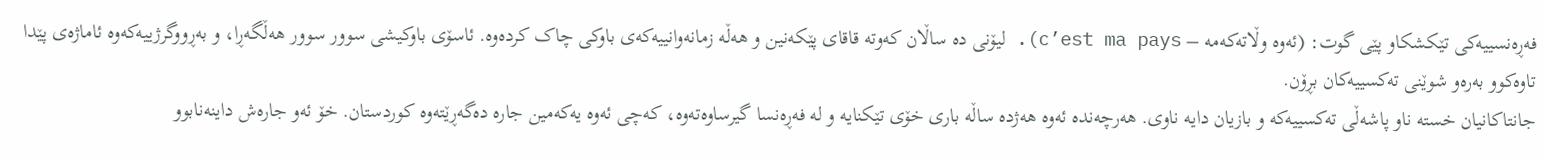فەڕەنسییەکی تێکشکاو پێی گوت: (ئەوە وڵاتەکەمە – c’est ma pays). لیۆنی دە ساڵان کەوتە قاقای پێکەنین و هەڵە زمانەوانییەکەی باوکی چاک کردەوە. ئاسۆی باوکیشی سوور سوور هەڵگەڕا، و بەڕووگرژییەکەوە ئاماژەی پێدا تاوەکوو بەرەو شوێنی تەکسییەکان بڕۆن.
جانتاکانیان خستە ناو پاشەڵی تەکسییەکە و بازیان دایە ناوی. هەرچەندە ئەوە هەژدە ساڵە باری خۆی تێکنایە و لە فەڕەنسا گیرساوەتەوە، کەچی ئەوە یەکەمین جارە دەگەڕێتەوە کوردستان. خۆ ئەو جارەش داینەنابوو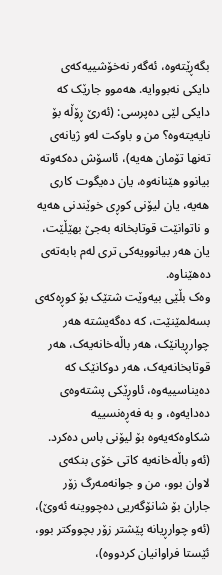بگەڕێتەوە، ئەگەر نەخۆشییەکەی دایکی نەبووایە. هەموو جارێک کە دایکی لێی دەپرسی: (ئەرێ ڕۆڵە بۆ نایەیتەوە؟ من و باوکت لەو ژیانەی تەنها تۆمان هەیە)، ئاسۆش دەکەوتە بیانوو هێنانەوە، یان دەیگوت کاری هەیە، یان لیۆنی کوڕی خوێندنی هەیە و ناتوانێت قوتابخانە بەجێ بهێڵێت، یان هەر بیانوویەکی تری لەم بابەتەی دەهێناوە.
وەک بڵێی بیەوێت شتێک بۆ کوڕەکەی بسەلمێنێت، کە دەگەیشتە هەر چوارڕیانێک، هەر باڵەخانەیەک، هەر قوتابخانەیەک، هەر دوکانێک کە دەیناسییەوە، ئاوڕێکی پشتەوەی دەدایەوە، و بە فەڕەنسییە شکاوەکەیەوە بۆ لیۆنی باس دەکرد. (ئەو باڵەخانەیە کاتی خۆی بنکەی لاوان بوو، من و جوانەمەرگ زۆر جاران بۆ شانۆگەریی دەچووینە ئەوێ)، (ئەو چوارڕیانە پێشتر زۆر بچووکتر بوو، ئێستا فراوانیان کردووە)،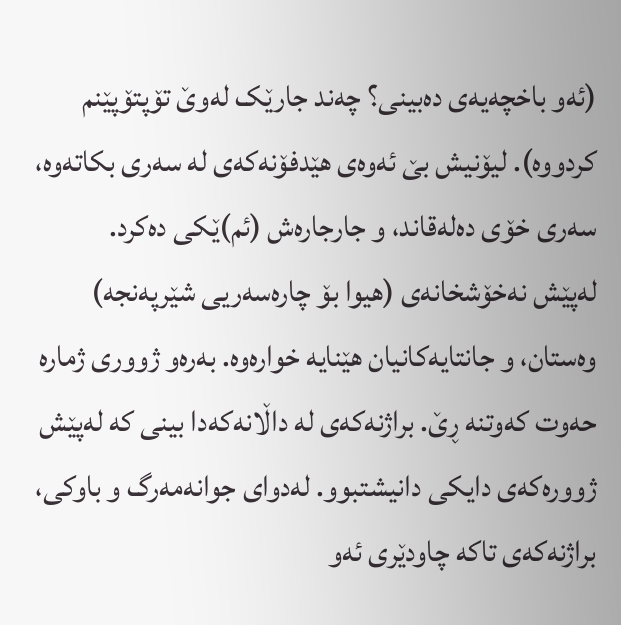(ئەو باخچەیەی دەبینی؟‌ چەند جارێک لەوێ تۆپتۆپێنم کردووە). لیۆنیش بێ‌ ئەوەی هێدفۆنەکەی لە سەری بکاتەوە، سەری خۆی دەلەقاند، و جارجارەش (ئم)ێکی دەکرد.
لەپێش نەخۆشخانەی (هیوا بۆ چارەسەریی شێرپەنجە) وەستان، و جانتایەکانیان هێنایە خوارەوە. بەرەو ژووری ژمارە حەوت کەوتنە ڕێ. براژنەکەی لە داڵانەکەدا بینی کە لەپێش ژوورەکەی دایکی دانیشتبوو. لەدوای جوانەمەرگ و باوکی، براژنەکەی تاکە چاودێری ئەو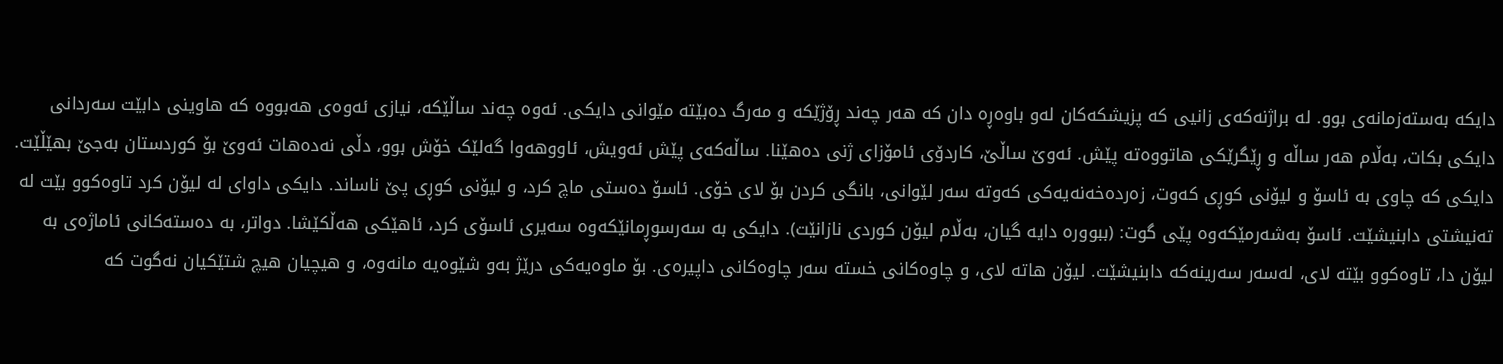دایکە بەستەزمانەی بوو. لە براژنەکەی زانیی کە پزیشکەکان لەو باوەڕە دان کە هەر چەند ڕۆژێکە و مەرگ دەبێتە مێوانی دایکی. ئەوە چەند ساڵێکە، نیازی ئەوەی هەبووە کە هاوینی دابێت سەردانی دایکی بکات، بەڵام هەر ساڵە و ڕێگرێکی هاتووەتە پێش. ئەوێ ساڵێ، کاردۆی ئامۆزای ژنی دەهێنا. ساڵەکەی پێش ئەویش، ئاووهەوا گەلێک خۆش بوو، دڵی نەدەهات ئەوێ بۆ کوردستان بەجێ بهێڵێت.
دایکی کە چاوی بە ئاسۆ و لیۆنی کوڕی کەوت، زەردەخەنەیەکی کەوتە سەر لێوانی، بانگی کردن بۆ لای خۆی. ئاسۆ دەستی ماچ کرد، و لیۆنی کوڕی پێ ناساند. دایکی داوای لە لیۆن کرد تاوەکوو بێت لە تەنیشتی دابنیشێت. ئاسۆ بەشەرمێکەوە پێی گوت: (ببوورە دایە گیان، بەڵام لیۆن کوردی نازانێت). دایکی بە سەرسوڕمانێکەوە سەیری ئاسۆی کرد، ئاهێکی هەڵکێشا. دواتر، بە دەستەکانی ئاماژەی بە لیۆن دا، تاوەکوو بێتە لای، لەسەر سەرینەکە دابنیشێت. لیۆن هاتە لای، و چاوەکانی خستە سەر چاوەکانی داپیرەی. بۆ ماوەیەکی درێژ بەو شێوەیە مانەوە، و هیچیان هیچ شتێکیان نەگوت کە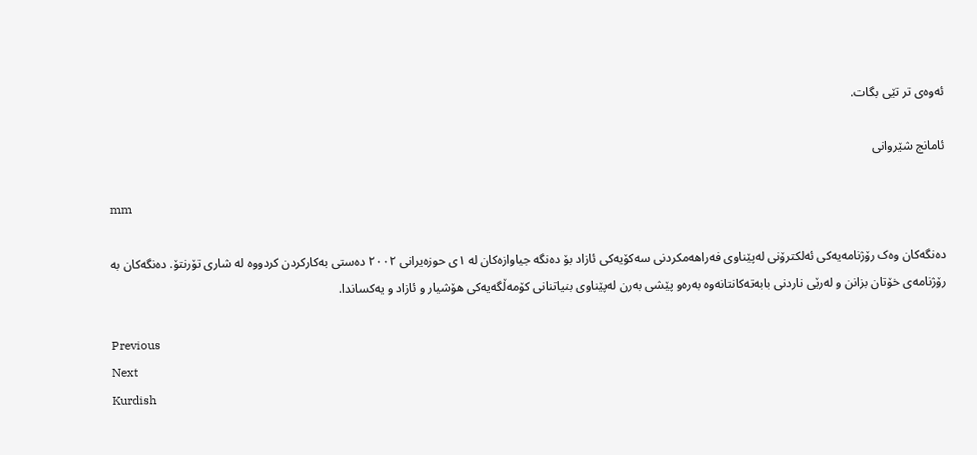ئەوەی تر تێی بگات.

ئامانج شێروانی

mm

دەنگەکان وەک رۆژنامەیەکی ئەلکترۆنی لەپێناوی فەراهەمکردنی سەکۆیەکی ئازاد بۆ دەنگە جیاوازەکان لە ١ی حوزەیرانی ٢٠٠٢ دەستی بەکارکردن کردووە لە شاری تۆرنتۆ. دەنگەکان بە رۆژنامەی خۆتان بزانن و لەرێی ناردنی بابەتەکانتانەوە بەرەو پێشی بەرن لەپێناوی بنیاتنانی کۆمەڵگەیەکی هۆشیار و ئازاد و یەکساندا.

Previous
Next
Kurdish